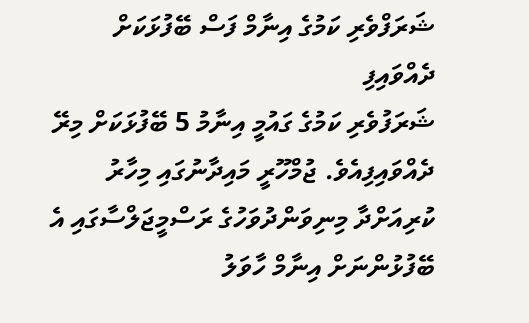ޝަރަފްވެރި ކަމުގެ އިނާމް ފަސް ބޭފުޅަކަށް ދެއްވައިފި
ޝަރަފުވެރި ކަމުގެ ގައުމީ އިނާމު 5 ބޭފުޅަކަށް މިރޭ ދެއްވައިފިއެވެ. ޖުމްހޫރީ މައިދާނުގައި މިހާރު ކުރިއަށްދާ މިނިވަންދުވަހުގެ ރަސްމީޖަލްސާގައި އެ ބޭފުޅުންނަށް އިނާމް ހާވަލު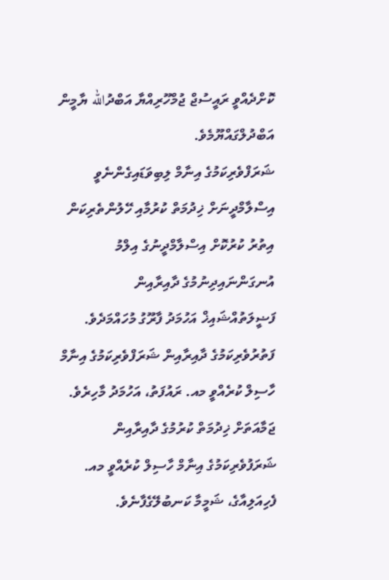ކޮށްދެއްވީ ރައީސުޖް ޖުމްހޫރިއްޔާ އަބްދުالله ޔާމީން އަބްދުލްގައްޔޫމެވެ.
ޝަރަފްވެރިކަމުގެ އިނާމް ލިބިވަޑައިގެންނެވީ އިސްލާމްދީނަށް ޚިދުމަތް ކުރުމާއި ހޭލުންތެރިކަން އިތުރު ކުރުކޮށް އިސްލާމްދީނުގެ އިލްމު އުނގަންނައިދިނުމުގެ ދާއިރާއިން ފަޟީލަތުއްޝައިޚް އަހުމަދު ފާރޫގު މުހައްމަދެވެ. ފަތުރުވެރިކަމުގެ ދާއިރާއިން ޝަރަފްވެރިކަމުގެ އިނާމް ހާސިލް ކުރެއްވީ މއ. ރައުފަތު، އަހުމަދު މާހިރެވެ. ޖަމާއަތަށް ޚިދުމަތް ކުރުމުގެ ދާއިރާއިން ޝަރަފުވެރިކަމުގެ އިނާމް ހާސިލް ކުރެއްވީ މއ. ފެހިއަލިއާގެ، ޝަމީމާ ކަނބުލޭގެފާނެވެ.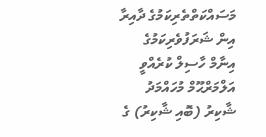މަސައްކަތްތެރިކަމުގެ ދާއިރާ އިން ޝަރަފުވެރިކަމުގެ އިނާމް ހާސިލް ކުރެއްވީ އަލްމަރްޙޫމް މުހައްމަދު ޝާކިރު (ބޮއި ޝާކިރު) ގެ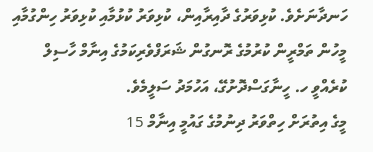ހަނދާނަށެވެ. ކުޅިވަރުގެ ދާއިރާއިން، ކުޅިވަރު ކުޅުމާއި ކުޅިވަރު ހިންގުމާއި މީހުން ތަމްރީން ކުރުމުގެ ރޮނގުން ޝަރަފްވެރިކަމުގެ އިނާމް ހާސިލް ކުރެއްވީ ހ. ހީނާގަސްދޮށުގޭ، އަހުމަދު ސަލީމެވެ.
މީގެ އިތުރަށް ހިތްވަރު ދިނުމުގެ ގައުމީ އިނާމް 15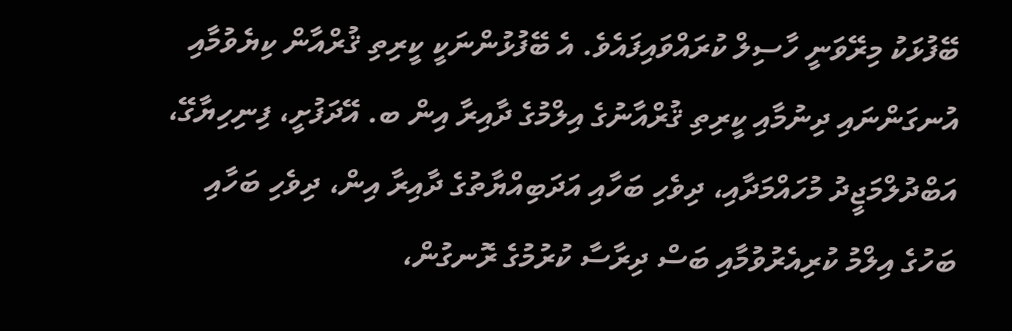ބޭފުޅަކު މިރޭވަނީ ހާސިލް ކުރައްވައިފައެވެ. އެ ބޭފުޅުންނަކީ ކީރިތި ޤުރްއާން ކިޔެވުމާއި އުނގަންނައި ދިނުމާއި ކީރިތި ޤުރްއާނުގެ އިލްމުގެ ދާއިރާ އިން ބ. އޭދަފުށީ، ފިނިހިޔާގޭ، އަބްދުލްމަޖީދު މުހައްމަދާއި، ދިވެހި ބަހާއި އަދަބިއްޔާތުގެ ދާއިރާ އިން، ދިވެހި ބަހާއި ބަހުގެ އިލްމު ކުރިއެރުވުމާއި ބަސް ދިރާސާ ކުރުމުގެ ރޮނގުން،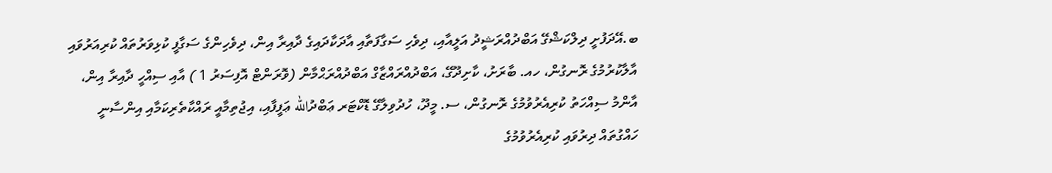ބ.އޭދަފުށީ ދިލްކަޝްގޭ އަބްދުއްރަޝީދު އަލީއާއި، ދިވެހި ސަގާފަތާއި އާދަކާދައިގެ ދާއިރާ އިން، ދިވެހިންގެ ސަގާފީ ކުޅިވަރުތައް ކުރިއަރުވައި އާލާކުރުމުގެ ރޮނގުން، ހއ. ބާރަށު، ކާށިދޫގޭ، އަބްދުއްރައްޒާގް އަބްދުއްރަޙްމާން (ވޮރަންޓް އޮފިސަރު 1 ) އާއި ސިއްހީ ދާއިރާ އިން، އާންމު ސިއްހަތު ކުރިއެރުވުމުގެ ރޮނގުން، ސ. މީދޫ، ހުދުވިލާގޭ ޑޮކްޓަރ ޢަބްދުالله ޢަފީފާއި، އިޖުތިމާއީ ރައްކާތެރިކަމާއި އިންސާނީ ހައްގުތައް ދިރުވައި ކުރިއެރުވުމުގެ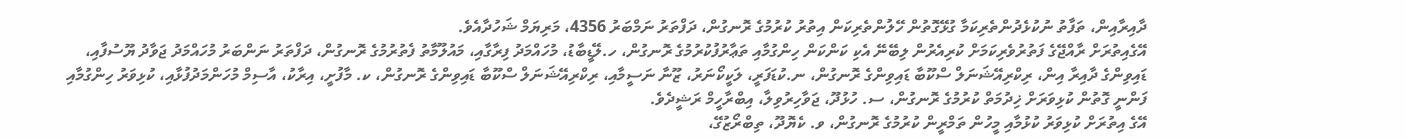ދާއިރާއިން، ތަފާތު ނުކުޅެދުންތެރިކަމާ ގުޅޭގޮތުން ހޭލުންތެރިކަން އިތުރު ކުރުމުގެ ރޮނގުން، ދަފްތަރު ނަމްބަރު 4356، މަރިޔަމް ޝަހުދާއެވެ.
އޭގެއިތުރަށް ރާއްޖޭގެ ފަތުރުވެރިކަމަށް ކުރިއެރުން ލިބޭނޭ އެކި ކަންކަން ހިންގުމާއި ތަޢާރުފުކުރުމުގެ ރޮނގުން، ހ.ލޭޑީބާޑު، މުހައްމަދު ފިރާގާއި، މައުލޫމާތު ފެތުރުމުގެ ރޮނގުން، ދަފްތަރު ނަންބަރު މުހައްމަދު ޖަވާދު ޔޫސުފާއި، ޑައިވިންގެ ދާއިރާ އިން، ރިކްރިއޭޝަނަލް ސްކޫބާ ޑައިވިންގެ ރޮނގުން، ނ.ކުޑަފަރީ، ލަކީކޯނަރު، ޒޫނާ ނަސީމާއި، ރިކްރިއޭޝަނަލް ސްކޫބާ ޑައިވިންގެ ރޮނގުން، ކ. މާފުށީ، އިރާކު، އާސިމް މުހަންމަދުފުޅާއި، ކުޅިވަރު ހިންގުމާއި ފަންނީ ގޮތުން ކުޅިވަރަށް ޚިދުމަތް ކުރުމުގެ ރޮނގުން، ސ. ހުޅުދޫ، ޖަވާހިރުވިލާ، އިބްރާހީމް ރަޝީދެވެ.
އޭގެ އިތުރަށް ކުޅިވަރު ކުޅުމާއި މީހުން ތަމްރީން ކުރުމުގެ ރޮނގުން، ވ. ކެޔޮދޫ، ތިބްރޯޒުގޭ،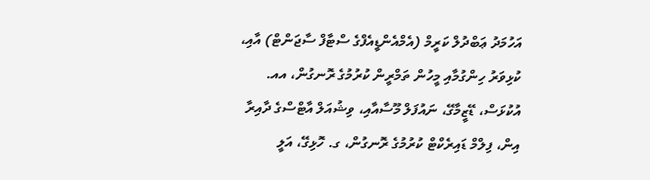އަހުމަދު ޢަބްދުލް ކަރީމް (އެމްއެންޑީއެފްގެ ސްޓާފް ސާޖަންޓް) އާއި، ކުޅިވަރު ހިންގުމާއި މީހުން ތަމްރީން ކުރުމުގެ ރޮނގުން، އއ. އުކުޅަސް، ޑޭޒީމާގޭ، ނައުފަލް މޫސާއާއި، ވިޝުއަލް އާޓްސްގެ ދާއިރާ އިން، ފިލްމް ޑައިރެކްޓް ކުރުމުގެ ރޮނގުން، ގ. ހޮޅިގޭ، އަލީ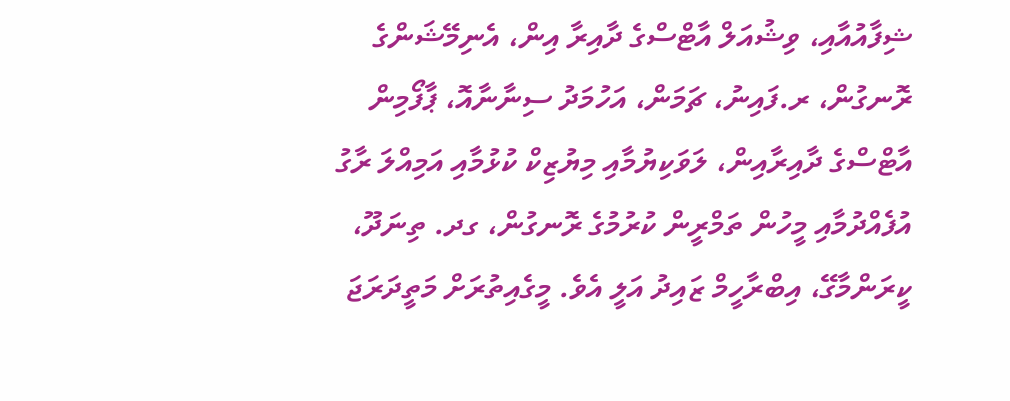ޝިފާއުއާއި، ވިޝުއަލް އާޓްސްގެ ދާއިރާ އިން، އެނިމޭޝަންގެ ރޮނގުން، ރ.ފައިނު، ޗަމަން، އަހުމަދު ސިނާނާއޮ، ޕާފޯމިން އާޓްސްގެ ދާއިރާއިން، ލަވަކިޔުމާއި މިޔުޒިކް ކުޅުމާއި އަމިއްލަ ރާގު އުފެއްދުމާއި މީހުން ތަމްރީން ކުރުމުގެ ރޮނގުން، ގދ. ތިނަދޫ، ކީރަންމާގޭ، އިބްރާހީމް ޒައިދު އަލީ އެވެ. މީގެއިތުރަށް މަތީދަރަޖަ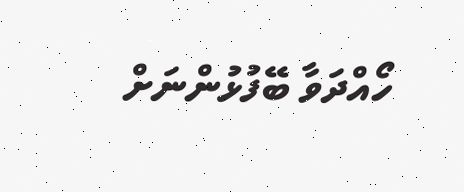ހޯއްދަވާ ބޭފުޅުންނަށް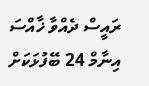ރައީސް ދެއްވާ ޚާއްސަ އިނާމް 24 ބޭފުޅަކަށް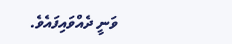ވަނީ ދެއްވައިފައެވެ.